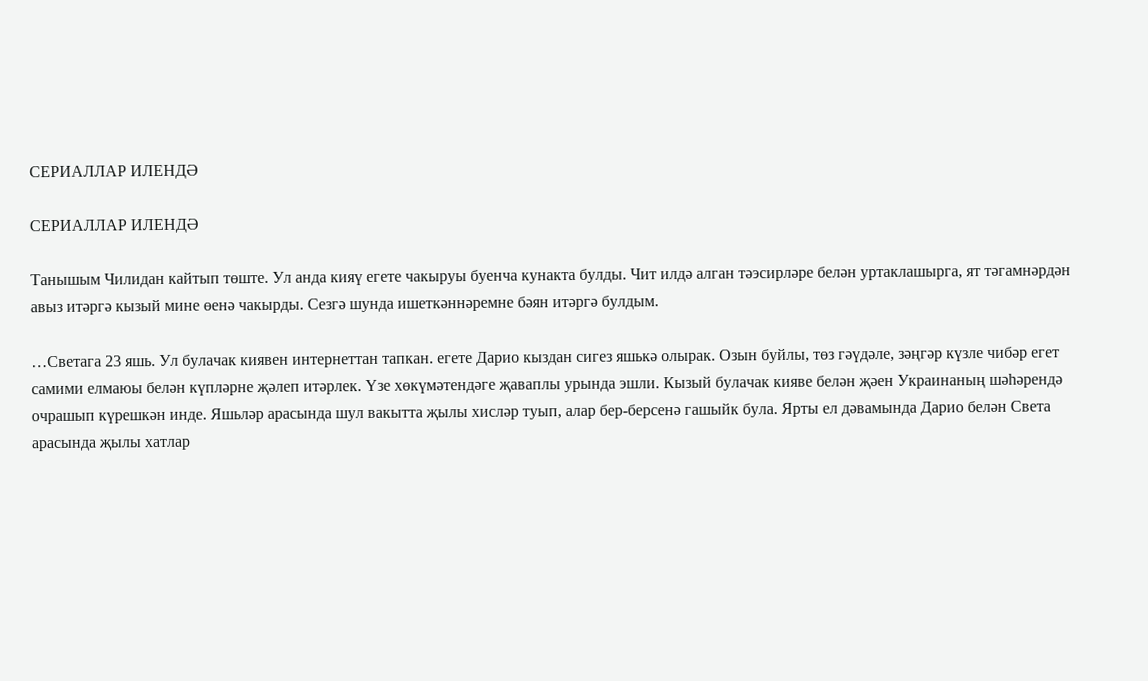СЕРИАЛЛАР ИЛЕНДӘ

СЕРИАЛЛАР ИЛЕНДӘ

Танышым Чилидан кайтып төште. Ул анда кияү егете чакыруы буенча кунакта булды. Чит илдә алган тәэсирләре белән уртаклашырга, ят тәгамнәрдән авыз итәргә кызый мине өенә чакырды. Сезгә шунда ишеткәннәремне бәян итәргә булдым.

…Светага 23 яшь. Ул булачак киявен интернеттан тапкан. егете Дарио кыздан сигез яшькә олырак. Озын буйлы, төз гәүдәле, зәңгәр күзле чибәр егет самими елмаюы белән күпләрне җәлеп итәрлек. Үзе хөкүмәтендәге җаваплы урында эшли. Кызый булачак кияве белән җәен Украинаның шәһәрендә очрашып күрешкән инде. Яшьләр арасында шул вакытта җылы хисләр туып, алар бер-берсенә гашыйк була. Ярты ел дәвамында Дарио белән Света арасында җылы хатлар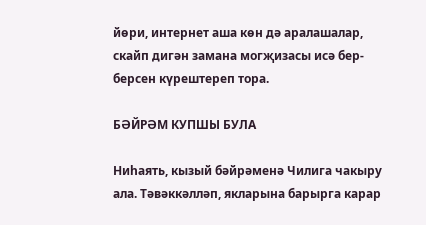йөри, интернет аша көн дә аралашалар, скайп дигән замана могҗизасы исә бер-берсен күрештереп тора.

БӘЙРӘМ КУПШЫ БУЛА

Ниһаять, кызый бәйрәменә Чилига чакыру ала. Тәвәккәлләп, якларына барырга карар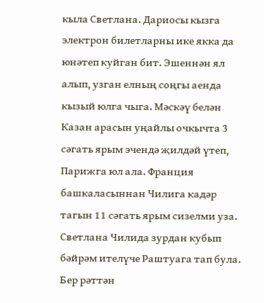кыла Светлана. Дариосы кызга электрон билетларны ике якка да юнәтеп куйган бит. Эшеннән ял алып, узган елның соңгы аенда кызый юлга чыга. Мәскәү белән Казан арасын уңайлы очкычта 3 сәгать ярым эчендә җилдәй үтеп, Парижга юл ала. Франция башкаласыннан Чилига кадәр тагын 11 сәгать ярым сизелми уза. Светлана Чилида зурдан кубып бәйрәм ителүче Раштуага тап була. Бер рәттән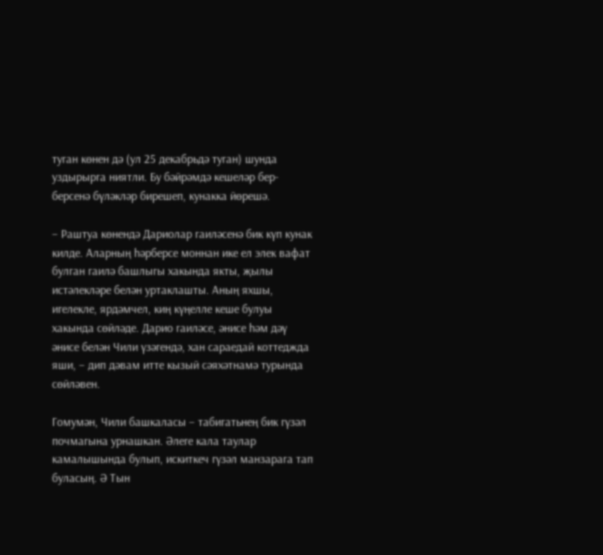туган көнен дә (ул 25 декабрьдә туган) шунда уздырырга ниятли. Бу бәйрәмдә кешеләр бер-берсенә бүләкләр бирешеп, кунакка йөрешә.

– Раштуа көнендә Дариолар гаиләсенә бик күп кунак килде. Аларның һәрберсе моннан ике ел элек вафат булган гаилә башлыгы хакында якты, җылы истәлекләре белән уртаклашты. Аның яхшы, игелекле, ярдәмчел, киң күңелле кеше булуы хакында сөйләде. Дарио гаиләсе, әнисе һәм дәү әнисе белән Чили үзәгендә, хан сараедай коттеджда яши, – дип дәвам итте кызый сәяхәтнамә турында сөйләвен.

Гомумән, Чили башкаласы – табигатьнең бик гүзәл почмагына урнашкан. Әлеге кала таулар камалышында булып, искиткеч гүзәл манзарага тап буласың. Ә Тын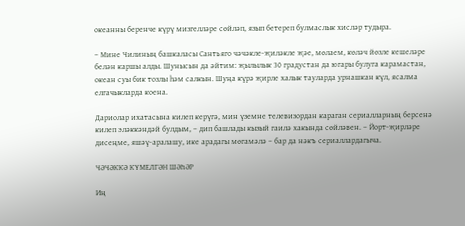океанны беренче күрү мизгелләре сөйләп, язып бетереп булмаслык хисләр тудыра.

– Мине Чилиның башкаласы Сантьяго чәчәкле-җиләкле җәе, мөлаем, көләч йөзле кешеләре белән каршы алды. Шунысын да әйтим: җылылык 30 градустан да югары булуга карамастан, океан суы бик тозлы һәм салкын. Шуңа күрә җирле халык тауларда урнашкан күл, ясалма елгачыкларда коена.

Дариолар ихатасына килеп керүгә, мин үземне телевизордан караган сериалларның берсенә килеп эләккәндәй булдым, – дип башлады кызый гаилә хакында сөйләвен. – Йорт-җирләре дисеңме, яшәү-аралашу, ике арадагы мөгамәлә – бар да нәкъ сериаллардагыча.

ЧӘЧӘККӘ КҮМЕЛГӘН ШӘҺӘР

Иң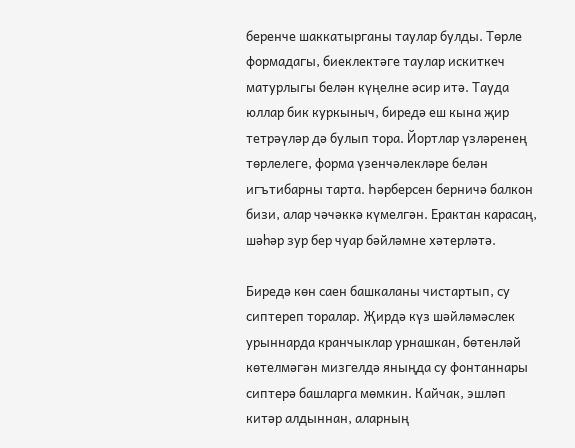беренче шаккатырганы таулар булды. Төрле формадагы, биеклектәге таулар искиткеч матурлыгы белән күңелне әсир итә. Тауда юллар бик куркыныч, биредә еш кына җир тетрәүләр дә булып тора. Йортлар үзләренең төрлелеге, форма үзенчәлекләре белән игътибарны тарта. Һәрберсен берничә балкон бизи, алар чәчәккә күмелгән. Ерактан карасаң, шәһәр зур бер чуар бәйләмне хәтерләтә.

Биредә көн саен башкаланы чистартып, су сиптереп торалар. Җирдә күз шәйләмәслек урыннарда кранчыклар урнашкан, бөтенләй көтелмәгән мизгелдә яныңда су фонтаннары сиптерә башларга мөмкин. Кайчак, эшләп китәр алдыннан, аларның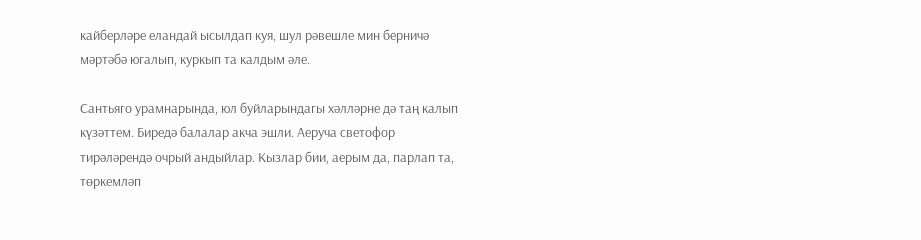кайберләре еландай ысылдап куя, шул рәвешле мин берничә мәртәбә югалып, куркып та калдым әле.

Сантьяго урамнарында, юл буйларындагы хәлләрне дә таң калып күзәттем. Биредә балалар акча эшли. Аеруча светофор тирәләрендә очрый андыйлар. Кызлар бии, аерым да, парлап та, төркемләп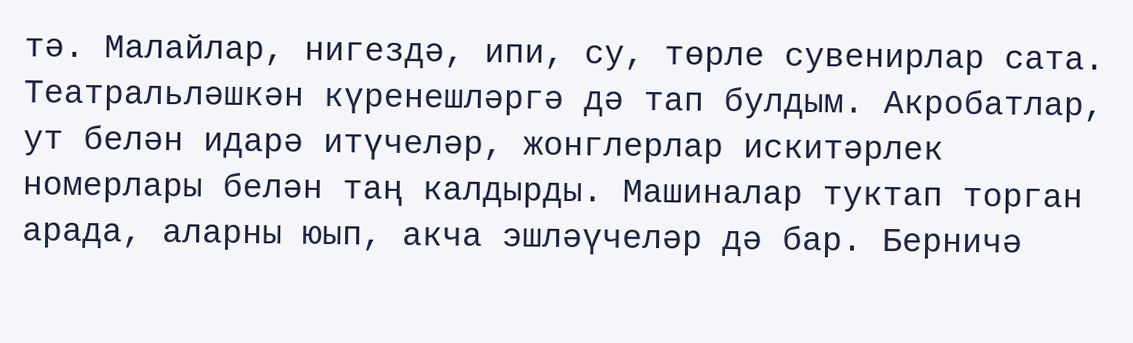тә. Малайлар, нигездә, ипи, су, төрле сувенирлар сата. Театральләшкән күренешләргә дә тап булдым. Акробатлар, ут белән идарә итүчеләр, жонглерлар искитәрлек номерлары белән таң калдырды. Машиналар туктап торган арада, аларны юып, акча эшләүчеләр дә бар. Берничә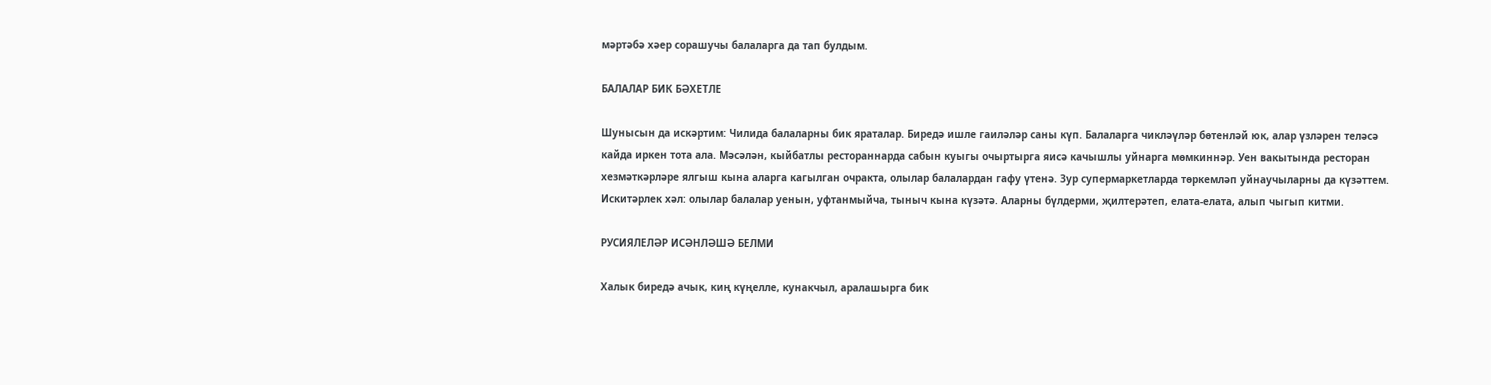мәртәбә хәер сорашучы балаларга да тап булдым.

БАЛАЛАР БИК БӘХЕТЛЕ

Шунысын да искәртим: Чилида балаларны бик яраталар. Биредә ишле гаиләләр саны күп. Балаларга чикләүләр бөтенләй юк, алар үзләрен теләсә кайда иркен тота ала. Мәсәлән, кыйбатлы рестораннарда сабын куыгы очыртырга яисә качышлы уйнарга мөмкиннәр. Уен вакытында ресторан хезмәткәрләре ялгыш кына аларга кагылган очракта, олылар балалардан гафу үтенә. Зур супермаркетларда төркемләп уйнаучыларны да күзәттем. Искитәрлек хәл: олылар балалар уенын, уфтанмыйча, тыныч кына күзәтә. Аларны бүлдерми, җилтерәтеп, елата-елата, алып чыгып китми.

РУСИЯЛЕЛӘР ИСӘНЛӘШӘ БЕЛМИ

Халык биредә ачык, киң күңелле, кунакчыл, аралашырга бик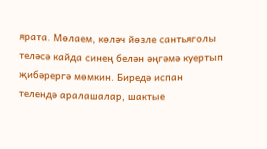ярата. Мөлаем, көләч йөзле сантьяголы теләсә кайда синең белән әңгәмә куертып җибәрергә мөмкин. Биредә испан телендә аралашалар, шактые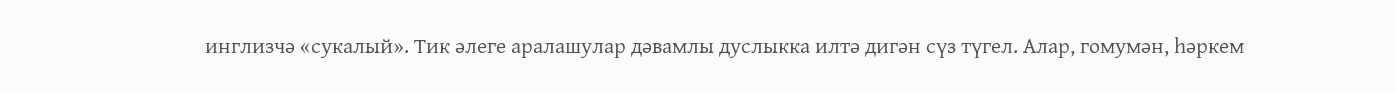инглизчә «сукалый». Тик әлеге аралашулар дәвамлы дуслыкка илтә дигән сүз түгел. Алар, гомумән, һәркем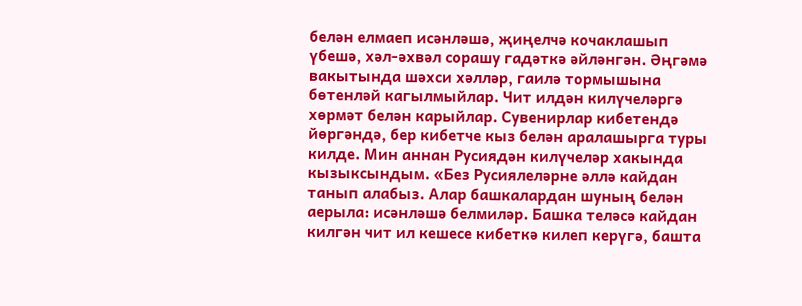белән елмаеп исәнләшә, җиңелчә кочаклашып үбешә, хәл-әхвәл сорашу гадәткә әйләнгән. Әңгәмә вакытында шәхси хәлләр, гаилә тормышына бөтенләй кагылмыйлар. Чит илдән килүчеләргә хөрмәт белән карыйлар. Сувенирлар кибетендә йөргәндә, бер кибетче кыз белән аралашырга туры килде. Мин аннан Русиядән килүчеләр хакында кызыксындым. «Без Русиялеләрне әллә кайдан танып алабыз. Алар башкалардан шуның белән аерыла: исәнләшә белмиләр. Башка теләсә кайдан килгән чит ил кешесе кибеткә килеп керүгә, башта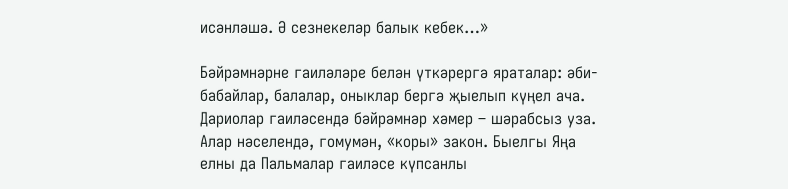исәнләшә. Ә сезнекеләр балык кебек…»

Бәйрәмнәрне гаиләләре белән үткәрергә яраталар: әби-бабайлар, балалар, оныклар бергә җыелып күңел ача. Дариолар гаиләсендә бәйрәмнәр хәмер – шәрабсыз уза. Алар нәселендә, гомумән, «коры» закон. Быелгы Яңа елны да Пальмалар гаиләсе күпсанлы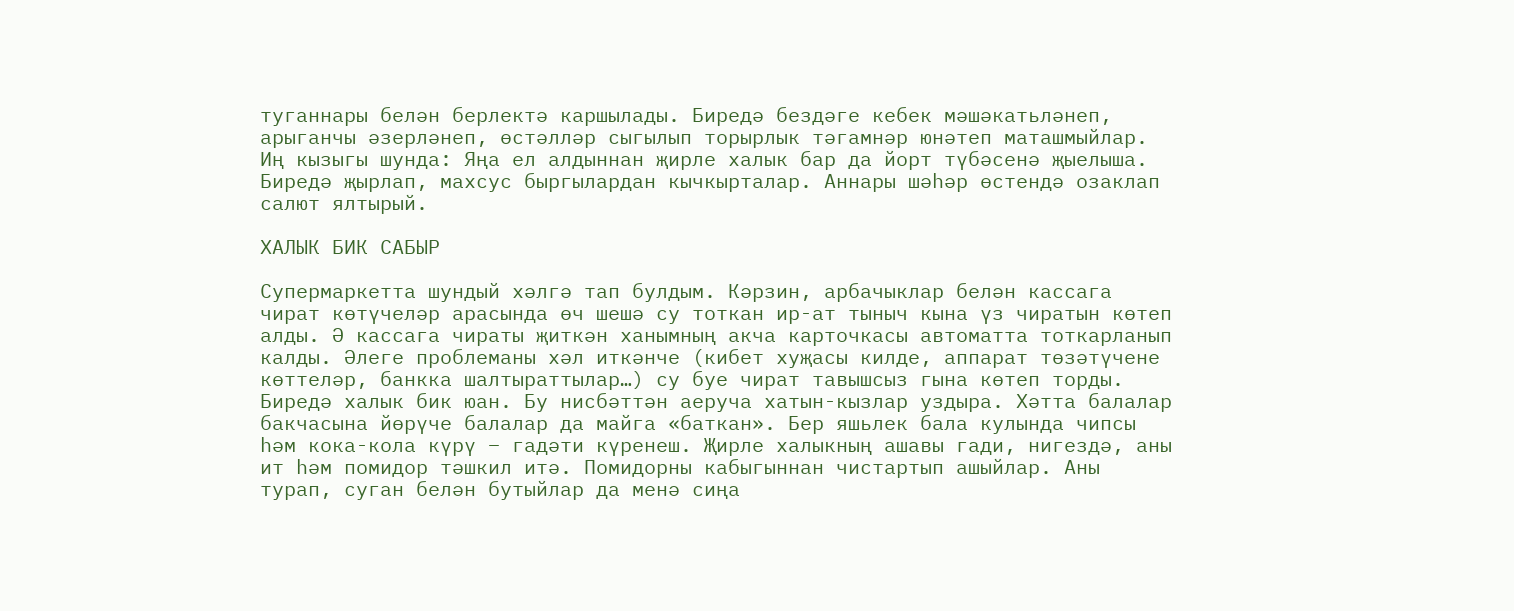туганнары белән берлектә каршылады. Биредә бездәге кебек мәшәкатьләнеп, арыганчы әзерләнеп, өстәлләр сыгылып торырлык тәгамнәр юнәтеп маташмыйлар. Иң кызыгы шунда: Яңа ел алдыннан җирле халык бар да йорт түбәсенә җыелыша. Биредә җырлап, махсус быргылардан кычкырталар. Аннары шәһәр өстендә озаклап салют ялтырый.

ХАЛЫК БИК САБЫР

Супермаркетта шундый хәлгә тап булдым. Кәрзин, арбачыклар белән кассага чират көтүчеләр арасында өч шешә су тоткан ир-ат тыныч кына үз чиратын көтеп алды. Ә кассага чираты җиткән ханымның акча карточкасы автоматта тоткарланып калды. Әлеге проблеманы хәл иткәнче (кибет хуҗасы килде, аппарат төзәтүчене көттеләр, банкка шалтыраттылар…) су буе чират тавышсыз гына көтеп торды. Биредә халык бик юан. Бу нисбәттән аеруча хатын-кызлар уздыра. Хәтта балалар бакчасына йөрүче балалар да майга «баткан». Бер яшьлек бала кулында чипсы һәм кока-кола күрү – гадәти күренеш. Җирле халыкның ашавы гади, нигездә, аны ит һәм помидор тәшкил итә. Помидорны кабыгыннан чистартып ашыйлар. Аны турап, суган белән бутыйлар да менә сиңа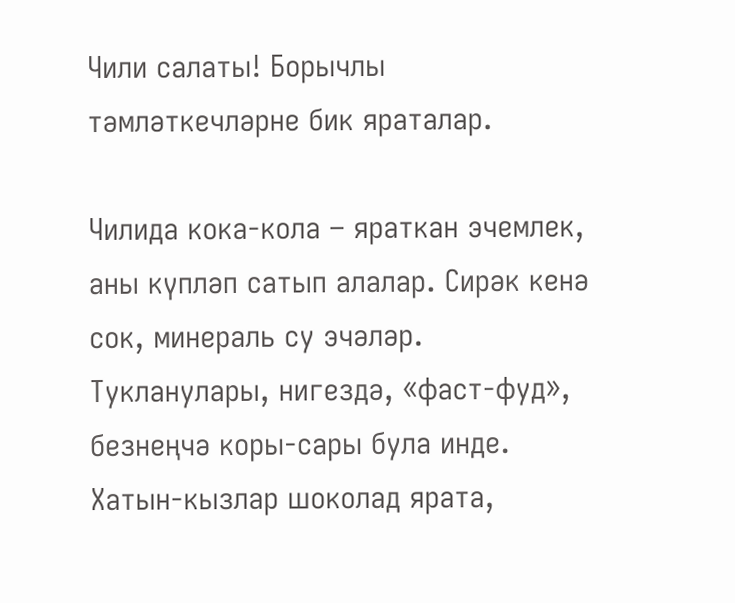Чили салаты! Борычлы тәмләткечләрне бик яраталар.

Чилида кока-кола – яраткан эчемлек, аны күпләп сатып алалар. Сирәк кенә сок, минераль су эчәләр. Тукланулары, нигездә, «фаст-фуд», безнеңчә коры-сары була инде. Хатын-кызлар шоколад ярата,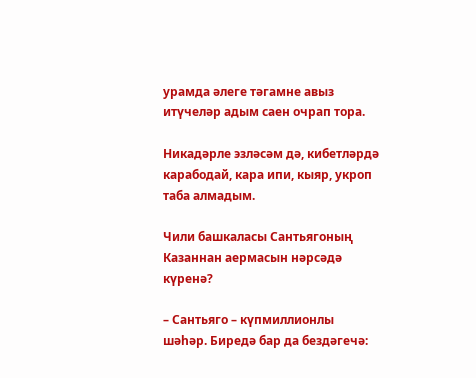урамда әлеге тәгамне авыз итүчеләр адым саен очрап тора.

Никадәрле эзләсәм дә, кибетләрдә карабодай, кара ипи, кыяр, укроп таба алмадым.

Чили башкаласы Сантьягоның Казаннан аермасын нәрсәдә күренә?

– Сантьяго – күпмиллионлы шәһәр. Биредә бар да бездәгечә: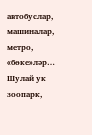автобуслар, машиналар, метро, «бөке»ләр… Шулай ук зоопарк,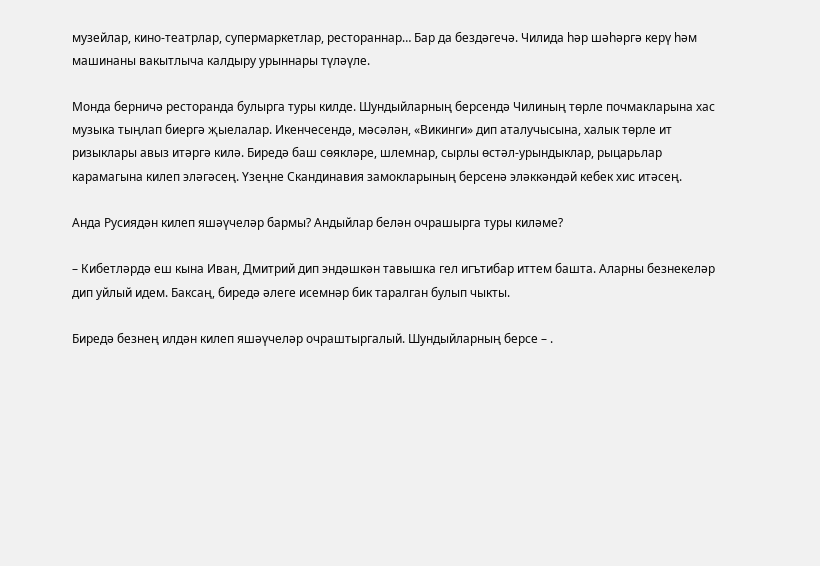музейлар, кино-театрлар, супермаркетлар, рестораннар… Бар да бездәгечә. Чилида һәр шәһәргә керү һәм машинаны вакытлыча калдыру урыннары түләүле.

Монда берничә ресторанда булырга туры килде. Шундыйларның берсендә Чилиның төрле почмакларына хас музыка тыңлап биергә җыелалар. Икенчесендә, мәсәлән, «Викинги» дип аталучысына, халык төрле ит ризыклары авыз итәргә килә. Биредә баш сөякләре, шлемнар, сырлы өстәл-урындыклар, рыцарьлар карамагына килеп эләгәсең. Үзеңне Скандинавия замокларының берсенә эләккәндәй кебек хис итәсең.

Анда Русиядән килеп яшәүчеләр бармы? Андыйлар белән очрашырга туры киләме?

– Кибетләрдә еш кына Иван, Дмитрий дип эндәшкән тавышка гел игътибар иттем башта. Аларны безнекеләр дип уйлый идем. Баксаң, биредә әлеге исемнәр бик таралган булып чыкты.

Биредә безнең илдән килеп яшәүчеләр очраштыргалый. Шундыйларның берсе – .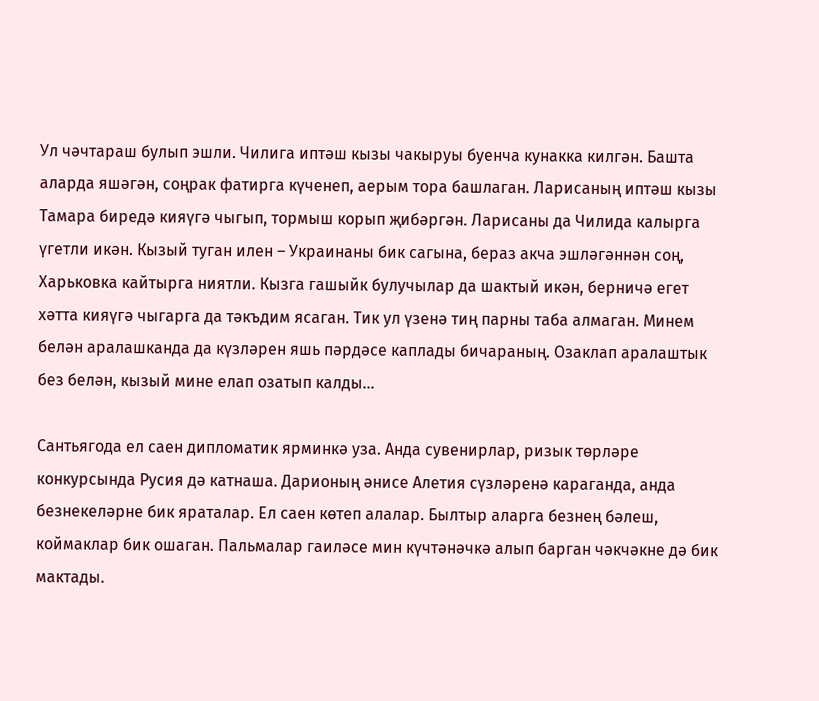Ул чәчтараш булып эшли. Чилига иптәш кызы чакыруы буенча кунакка килгән. Башта аларда яшәгән, соңрак фатирга күченеп, аерым тора башлаган. Ларисаның иптәш кызы Тамара биредә кияүгә чыгып, тормыш корып җибәргән. Ларисаны да Чилида калырга үгетли икән. Кызый туган илен – Украинаны бик сагына, бераз акча эшләгәннән соң, Харьковка кайтырга ниятли. Кызга гашыйк булучылар да шактый икән, берничә егет хәтта кияүгә чыгарга да тәкъдим ясаган. Тик ул үзенә тиң парны таба алмаган. Минем белән аралашканда да күзләрен яшь пәрдәсе каплады бичараның. Озаклап аралаштык без белән, кызый мине елап озатып калды…

Сантьягода ел саен дипломатик ярминкә уза. Анда сувенирлар, ризык төрләре конкурсында Русия дә катнаша. Дарионың әнисе Алетия сүзләренә караганда, анда безнекеләрне бик яраталар. Ел саен көтеп алалар. Былтыр аларга безнең бәлеш, коймаклар бик ошаган. Пальмалар гаиләсе мин күчтәнәчкә алып барган чәкчәкне дә бик мактады.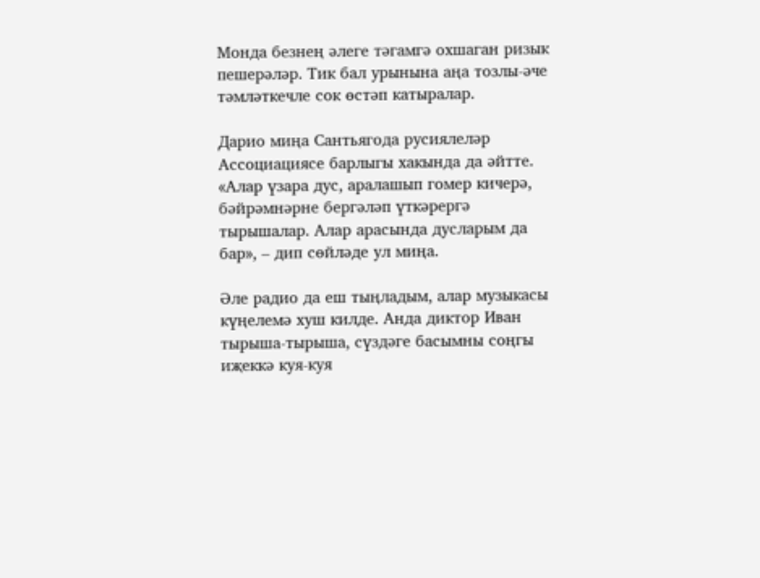Монда безнең әлеге тәгамгә охшаган ризык пешерәләр. Тик бал урынына аңа тозлы-әче тәмләткечле сок өстәп катыралар.

Дарио миңа Сантьягода русиялеләр Ассоциациясе барлыгы хакында да әйтте. «Алар үзара дус, аралашып гомер кичерә, бәйрәмнәрне бергәләп үткәрергә тырышалар. Алар арасында дусларым да бар», – дип сөйләде ул миңа.

Әле радио да еш тыңладым, алар музыкасы күңелемә хуш килде. Анда диктор Иван тырыша-тырыша, сүздәге басымны соңгы иҗеккә куя-куя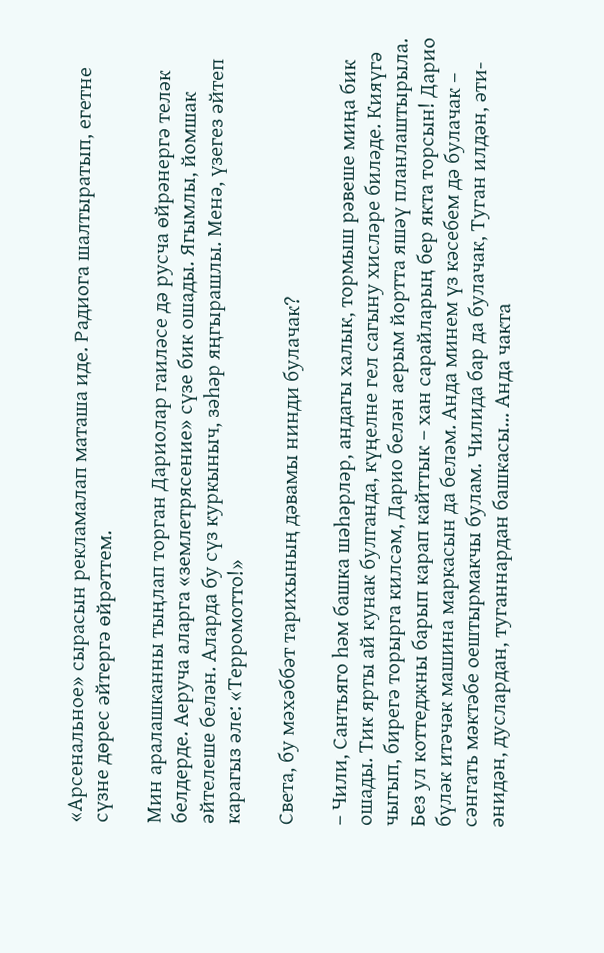«Арсенальное» сырасын рекламалап маташа иде. Радиога шалтыратып, егетне сүзне дөрес әйтергә өйрәттем.

Мин аралашканны тыңлап торган Дариолар гаиләсе дә русча өйрәнергә теләк белдерде. Аеруча аларга «землетрясение» сүзе бик ошады. Ягымлы, йомшак әйтелеше белән. Аларда бу сүз куркыныч, зәһәр яңгырашлы. Менә, үзегез әйтеп карагыз әле: «Терромотто!»

Света, бу мәхәббәт тарихының дәвамы нинди булачак?

– Чили, Сантьяго һәм башка шәһәрләр, андагы халык, тормыш рәвеше миңа бик ошады. Тик ярты ай кунак булганда, күңелне гел сагыну хисләре биләде. Кияүгә чыгып, бирегә торырга килсәм, Дарио белән аерым йортта яшәү планлаштырыла. Без ул коттеджны барып карап кайттык – хан сарайларың бер якта торсын! Дарио бүләк итәчәк машина маркасын да беләм. Анда минем үз кәсебем дә булачак – сәнгать мәктәбе оештырмакчы булам. Чилида бар да булачак, Туган илдән, әти-әнидән, дуслардан, туганнардан башкасы… Анда чакта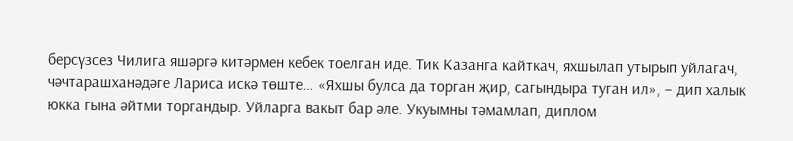берсүзсез Чилига яшәргә китәрмен кебек тоелган иде. Тик Казанга кайткач, яхшылап утырып уйлагач, чәчтарашханәдәге Лариса искә төште… «Яхшы булса да торган җир, сагындыра туган ил», – дип халык юкка гына әйтми торгандыр. Уйларга вакыт бар әле. Укуымны тәмамлап, диплом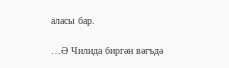аласы бар.

…Ә Чилида биргән вәгъдә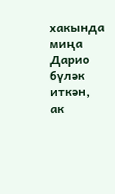хакында миңа Дарио бүләк иткән, ак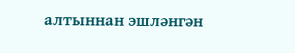алтыннан эшләнгән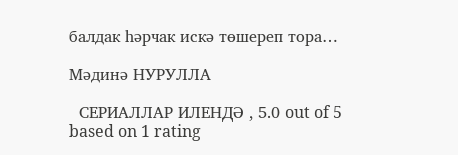балдак һәрчак искә төшереп тора…

Мәдинә НУРУЛЛА

  СЕРИАЛЛАР ИЛЕНДӘ , 5.0 out of 5 based on 1 rating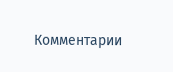Комментарии